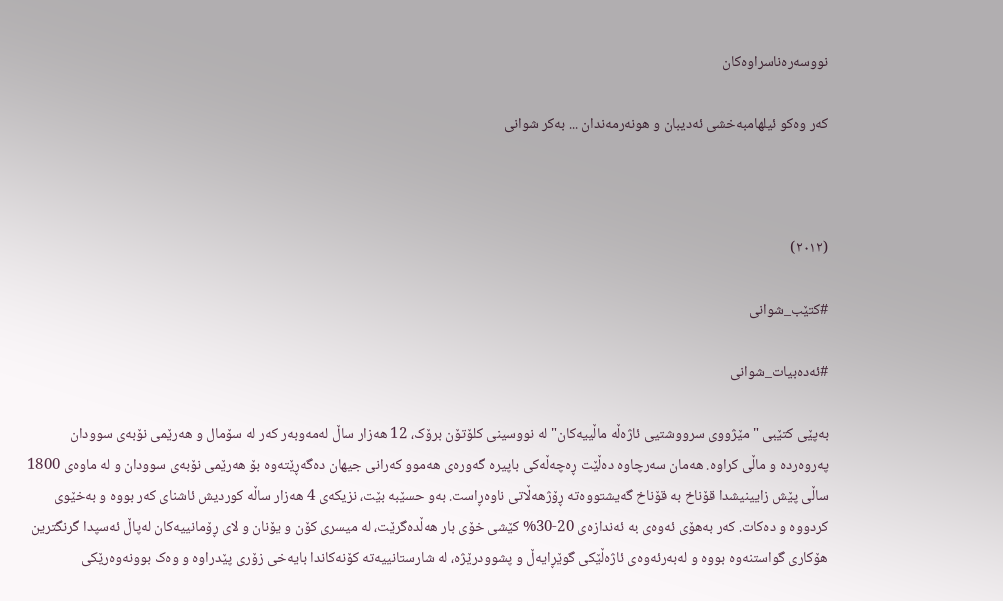نووسەرەناسراوەکان

کەر وەکو ئیلهامبەخشی ئەدیبان و هونەرمەندان ... بەکر شوانی



(٢٠١٢)

#کتێب_شوانی

#ئەدەبیات_شوانی

بەپێی کتێبی "مێژووی سرووشتیی ئاژەڵە ماڵییەکان" لە نووسینی کلۆتۆن برۆک، 12 هەزار ساڵ لەمەوبەر کەر لە سۆمال و هەرێمی نۆبەی سوودان پەروەردە و ماڵی کراوە. هەمان سەرچاوە دەڵێت ڕەچەڵەکی باپیرە گەورەی هەموو کەرانی جیهان دەگەڕێتەوە بۆ هەرێمی نۆبەی سوودان و لە ماوەی 1800 ساڵی پێش زایینیشدا قۆناخ بە قۆناخ گەیشتووەتە ڕۆژهەڵاتی ناوەڕاست. بەو حسێبە بێت، نزیکەی 4 هەزار ساڵە کوردیش ئاشنای کەر بووە و بەخێوی کردووە و دەکات. کەر بەهۆی ئەوەی بە ئەندازەی 20-30% کێشی خۆی بار هەڵدەگرێت، لە میسری کۆن و یۆنان و لای ڕۆمانییەکان لەپاڵ ئەسپدا گرنگترین هۆکاری گواستنەوە بووە و لەبەرئەوەی ئاژەڵێکی گوێڕایەڵ و پشوودرێژە، لە شارستانییەتە کۆنەکاندا بایەخی زۆری پێدراوە و وەک بوونەوەرێکی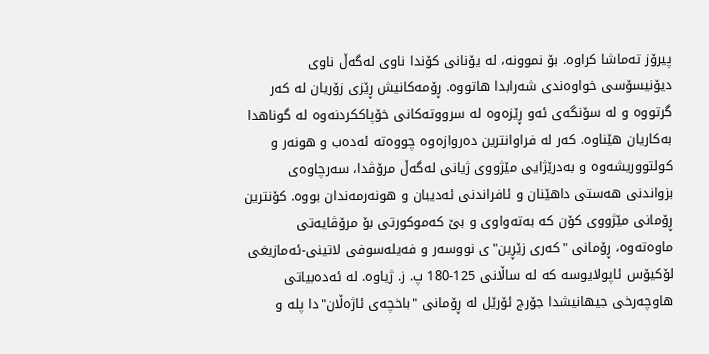پیرۆز تەماشا کراوە. بۆ نموونە، لە یۆنانی کۆندا ناوی لەگەڵ ناوی دیۆنیسۆسی خواوەندی شەرابدا هاتووە. ڕۆمەکانیش ڕێزی زۆریان لە کەر گرتووە و لە سۆنگەی ئەو ڕێزەوە لە سرووتەکانی خۆپاککردنەوە لە گوناهدا بەکاریان هێناوە. کەر لە فراوانترین دەروازەوە چووەتە ئەدەب و هونەر و کولتووریشەوە و بەدرێژایی مێژووی ژیانی لەگەڵ مرۆڤدا، سەرچاوەی بزواندنی هەستی داهێنان و ئافراندنی ئەدیبان و هونەرمەندان بووە. کۆنترین ڕۆمانی مێژووی کۆن کە بەتەواوی و بێ کەموکورتی بۆ مرۆڤایەتی ماوەتەوە، ڕۆمانی "کەری زێڕین"ی نووسەر و فەیلەسوفی لاتینی-ئەمازیغی لۆکیۆس ئاپولایوسە کە لە ساڵانی 125-180 پ. ز. ژیاوە. لە ئەدەبیاتی هاوچەرخی جیهانیشدا جۆرج ئۆرێل لە ڕۆمانی "باخچەی ئاژەڵان"دا پلە و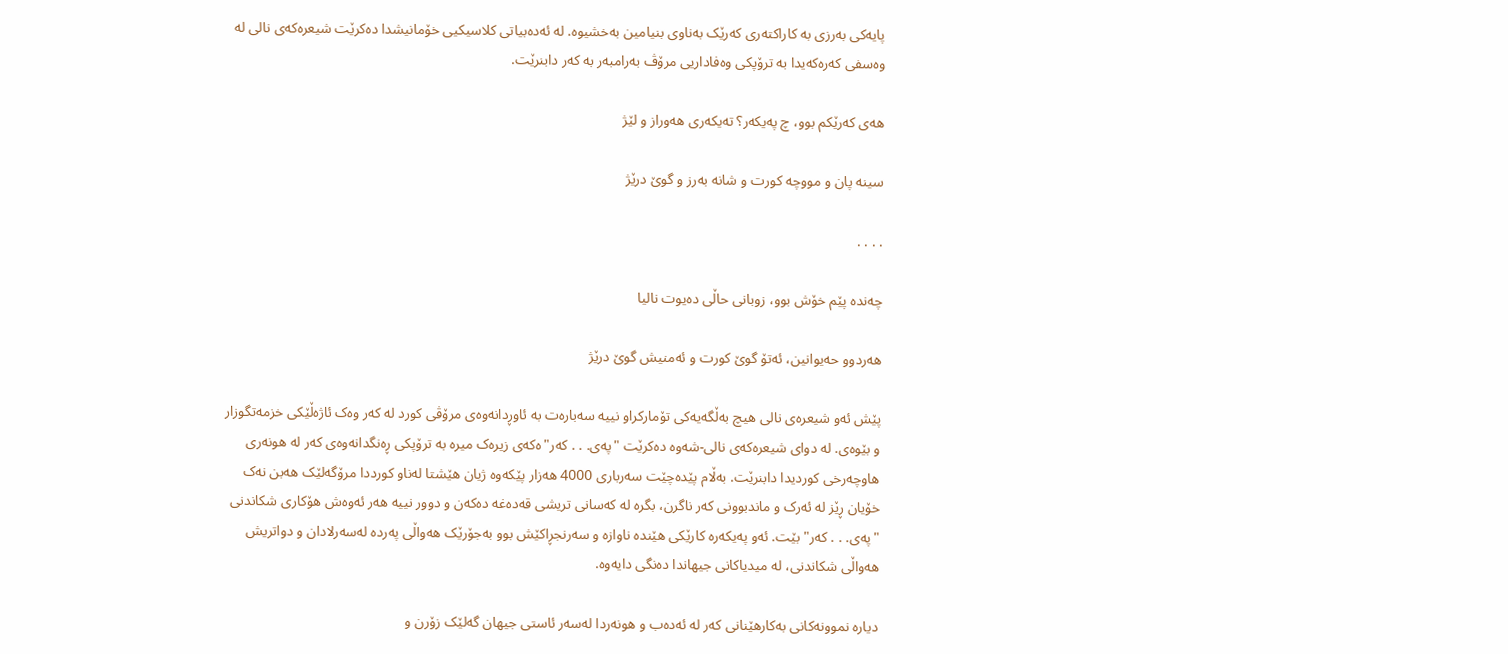پایەکی بەرزی بە کاراکتەری کەرێک بەناوی بنیامین بەخشیوە. لە ئەدەبیاتی کلاسیکیی خۆمانیشدا دەکرێت شیعرەکەی نالی لە وەسفی کەرەکەیدا بە ترۆپکی وەفاداریی مرۆڤ بەرامبەر بە کەر دابنرێت.

هەی کەرێکم بوو، چ پەیکەر؟ تەیکەری هەوراز و لێژ

سینە پان و مووچە کورت و شانە بەرز و گوێ درێژ

. . . .

چەندە پێم خۆش بوو، زوبانی حاڵی دەیوت نالیا

هەردوو حەیوانین، ئەتۆ گوێ کورت و ئەمنیش گوێ درێژ

پێش ئەو شیعرەی نالی هیچ بەڵگەیەکی تۆمارکراو نییە سەبارەت بە ئاوڕدانەوەی مرۆڤی کورد لە کەر وەک ئاژەڵێکی خزمەتگوزار و بێوەی. لە دوای شیعرەکەی نالی-شەوە دەکرێت "پەی. . . کەر"ەکەی زیرەک میرە بە ترۆپکی ڕەنگدانەوەی کەر لە هونەری هاوچەرخی کوردیدا دابنرێت. بەڵام پێدەچێت سەرباری 4000 هەزار پێکەوە ژیان هێشتا لەناو کورددا مرۆگەلێک هەبن نەک خۆیان ڕێز لە ئەرک و ماندبوونی کەر ناگرن، بگرە لە کەسانی تریشی قەدەغە دەکەن و دوور نییە هەر ئەوەش هۆکاری شکاندنی "پەی. . . کەر" بێت. ئەو پەیکەرە کارێکی هێندە ناوازە و سەرنجڕاکێش بوو بەجۆرێک هەواڵی پەردە لەسەرلادان و دواتریش هەواڵی شکاندنی، لە میدیاکانی جیهاندا دەنگی دایەوە.

دیارە نموونەکانی بەکارهێنانی کەر لە ئەدەب و هونەردا لەسەر ئاستی جیهان گەلێک زۆرن و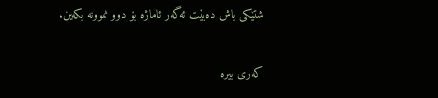شتێکی باش دەبێت ئەگەر ئاماژە بۆ دوو نموونە بکەین.

کەری بیرە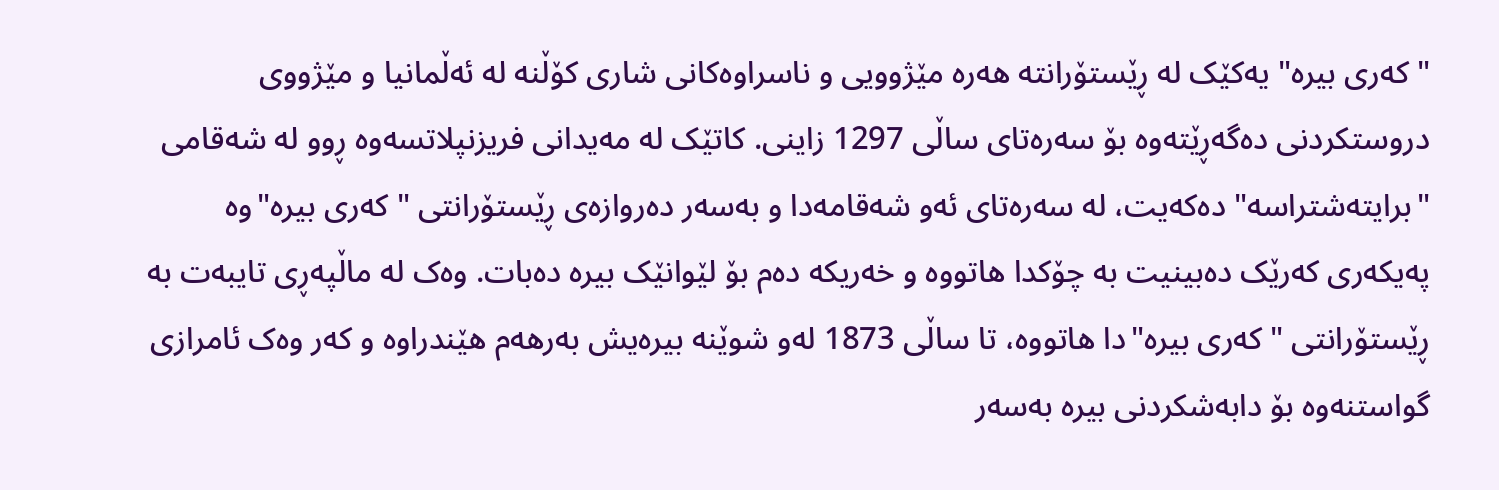"کەری بیرە" یەکێک لە ڕێستۆرانتە هەرە مێژوویی و ناسراوەکانی شاری کۆڵنە لە ئەڵمانیا و مێژووی دروستکردنی دەگەڕێتەوە بۆ سەرەتای ساڵی 1297 زاینی. کاتێک لە مەیدانی فریزنپلاتسەوە ڕوو لە شەقامی "برایتەشتراسە" دەکەیت، لە سەرەتای ئەو شەقامەدا و بەسەر دەروازەی ڕێستۆرانتی "کەری بیرە"وە پەیکەری کەرێک دەبینیت بە چۆکدا هاتووە و خەریکە دەم بۆ لێوانێک بیرە دەبات. وەک لە ماڵپەڕی تایبەت بە ڕێستۆرانتی "کەری بیرە"دا هاتووە، تا ساڵی 1873 لەو شوێنە بیرەیش بەرهەم هێندراوە و کەر وەک ئامرازی گواستنەوە بۆ دابەشکردنی بیرە بەسەر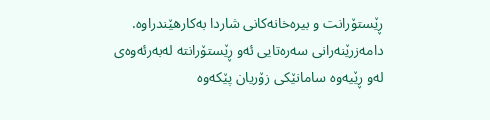ڕێستۆرانت و بیرەخانەکانی شاردا بەکارهێندراوە. دامەزرێنەرانی سەرەتایی ئەو ڕێستۆرانتە لەبەرئەوەی لەو ڕێیەوە سامانێکی زۆریان پێکەوە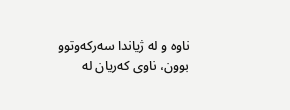ناوە و لە ژیاندا سەرکەوتوو بوون، ناوی کەریان لە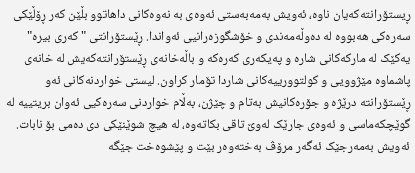ڕیستۆرانتەکەیان ناوە، ئەویش بەمەبەستی ئەوەی بە نەوەکانی داهاتوو بڵێن کەر ڕۆڵێکی سەرەکی هەبووە لە دەوڵەمەندی و خۆشگوزەرانیی ئەواندا. ڕێستۆرانتی "کەری بیرە" یەکێک لە مارکەکانی شارە و پەیکەری کەرەکە و باڵەخانەی ڕێستۆرانتەکەیش لە خانەی پاشماوە مێژوویی و کولتوورییەکانی شاردا تۆمار کراون. لیستی خواردنەکانی ئەو ڕێستۆرانتە درێژە و جۆرەکانیش بەتام و چێژن، بەڵام خواردنی سەرەکیی ئەوان بریتییە لە گوێچکەماسی و ئەوەی جارێک لەوێ تاقی بکاتەوە، لە هیچ شوێنێکی دی دەمی بۆ نابات. ئەویش بەمەرجێک ئەگەر مرۆڤ بەختەوەر بێت و پێشوەخت جێگە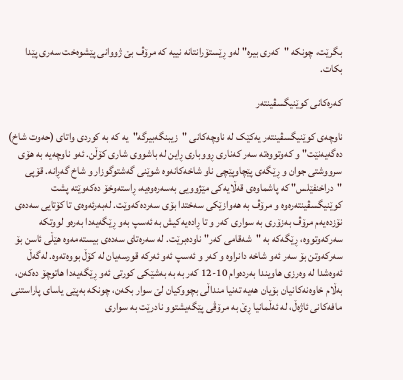بگرێت، چونکە "کەری بیرە" لەو ڕێستۆرانتانە نییە کە مرۆڤ بێ ژووانی پێشوەخت سەری پێدا بکات.

کەرەکانی کوێنیگسڤینتەر

ناوچەی کوێنیگسڤینتەر یەکێک لە ناوچەکانی "زیبنگەبیرگە"یە کە بە کوردی واتای (حەوت شاخ) دەگەیەنێت" و کەوتووەتە سەر کەناری ڕووباری ڕاین لە باشووی شاری کۆڵن. ئەو ناوچەیە بە هۆی سرووشتی جوان و ڕێگەی پێچاوپێچی ناو شاخەکانەوە شوێنی گەشتوگوزار و شاخ گەڕانە. قۆپی "دراخنفێلس" کە پاشماوەی قەڵایەکی مێژوویی بەسەرەوەیە، ڕاستەوخۆ دەکەوێتە پشت کوێنیگسڤینتەرەوە و مرۆڤ بە هەوازێکی سەختدا بۆی سەردەکەوێت. لەبەرئەوەی تا کۆتایی سەدەی نۆزدەیەم مرۆڤ بەزۆری بە سواری کەر و تا ڕادەیەکیش بە ئەسپ بەو ڕێگەیەدا بەرەو لووتکە سەرکەوتووە، ڕێگەکە بە "شەقامی کەر" ناودەبرێت. لە سەرەتای سەدەی بیستەمەوە هێڵی ئاسن بۆ سەرکەوتن بۆ سەر ئەو شاخە دانراوە و کەر و ئەسپ ئەو ئەرکە قورسەیان لە کۆڵ بووەتەوە. لەگەڵ ئەوەشدا لە وەرزی هاویندا بەردەوام 10-12 کەر بە بە بەشێکی کورتی ئەو ڕێگەیەدا هاتوچۆ دەکەن، بەڵام خاوەنەکانیان بۆیان هەیە تەنیا منداڵی بچووکیان لێ سوار بکەن، چونکە بەپێی یاسای پاراستنی مافەکانی ئاژەڵ، لە ئەڵمانیا ڕێ بە مرۆڤی پێگەیشتوو نادرێت بە سواری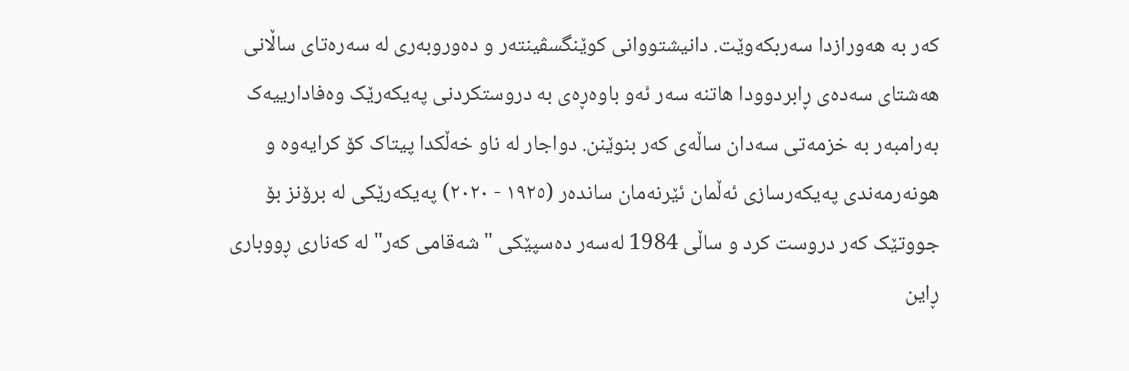کەر بە هەورازدا سەربکەوێت. دانیشتووانی کوێنگسڤینتەر و دەوروبەری لە سەرەتای ساڵانی هەشتای سەدەی ڕابردوودا هاتنە سەر ئەو باوەڕەی بە دروستکردنی پەیکەرێک وەفادارییەک بەرامبەر بە خزمەتی سەدان ساڵەی کەر بنوێنن. دواجار لە ناو خەڵکدا پیتاک کۆ کرایەوە و هونەرمەندی پەیکەرسازی ئەڵمان ئێرنەمان ساندەر (١٩٢٥ - ٢٠٢٠) پەیکەرێکی لە برۆنز بۆ جووتێک کەر دروست کرد و ساڵی 1984 لەسەر دەسپێکی "شەقامی کەر" لە کەناری ڕووباری ڕاین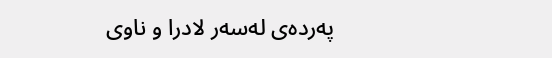پەردەی لەسەر لادرا و ناوی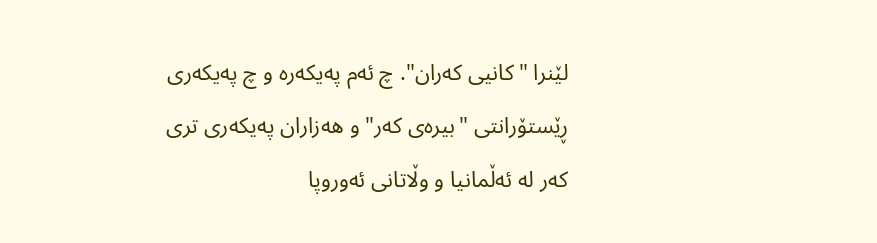لێنرا "کانیی کەران". چ ئەم پەیکەرە و چ پەیکەری ڕێستۆرانتی "بیرەی کەر" و هەزاران پەیکەری تری کەر لە ئەڵمانیا و وڵاتانی ئەوروپا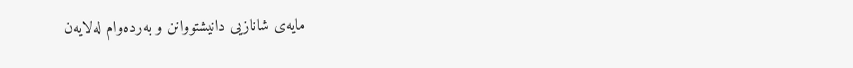مایەی شانازیی دانیشتووانن و بەردەوام لەلایەن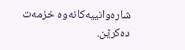شارەوانییەکانەوە خزمەت دەکرێن.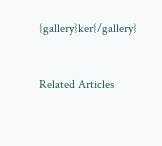{gallery}ker{/gallery}



Related Articles